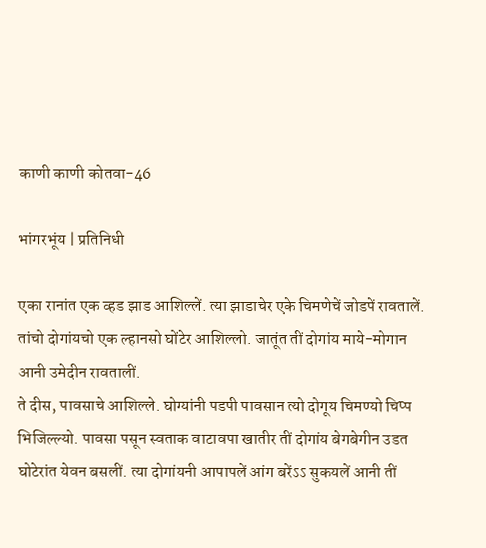काणी काणी कोतवा-46

भांगरभूंय | प्रतिनिधी

एका रानांत एक व्हड झाड आशिल्लें. त्या झाडाचेर एके चिमणेचें जोडपें रावतालें. तांचो दोगांयचो एक ल्हानसो घोंटेर आशिल्लो. जातूंत तीं दोगांय माये-मोगान आनी उमेदीन रावतालीं.
ते दीस, पावसाचे आशिल्ले. घोग्यांनी पडपी पावसान त्यो दोगूय चिमण्यो चिप्प भिजिल्ल्यो. पावसा पसून स्वताक वाटावपा खातीर तीं दोगांय बेगबेगीन उडत घोटेरांत येवन बसलीं. त्या दोगांयनी आपापलें आंग बरेंऽऽ सुकयलें आनी तीं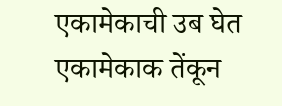एकामेकाची उब घेत एकामेकाक तेंकून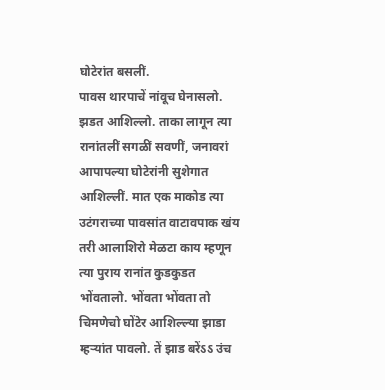घोटेरांत बसलीं.
पावस थारपाचें नांवूच घेनासलो. झडत आशिल्लो. ताका लागून त्या रानांतलीं सगळीं सवणीं, जनावरां आपापल्या घोटेरांनी सुशेगात आशिल्लीं. मात एक माकोड त्या उटंगराच्या पावसांत वाटावपाक खंय तरी आलाशिरो मेळटा काय म्हणून त्या पुराय रानांत कुडकुडत भोंवतालो. भोंवता भोंवता तो चिमणेचो घोंटेर आशिल्ल्या झाडा म्हर्‍यांत पावलो. तें झाड बरेंऽऽ उंच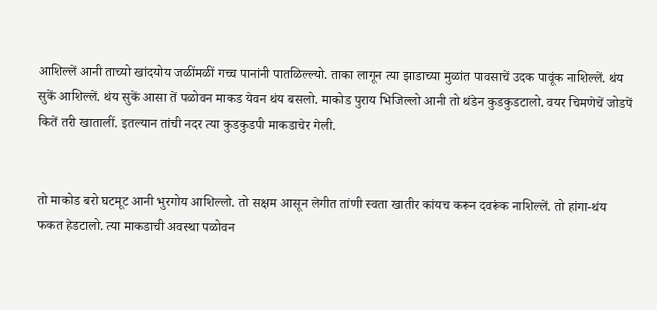आशिल्लें आनी ताच्यो खांदयोय जळींमळीं गच्च पानांनी पातळिल्ल्यो. ताका लागून त्या झाडाच्या मुळांत पावसाचें उदक पावूंक नाशिल्लें. थंय सुकें आशिल्लें. थंय सुकें आसा तें पळोवन माकड येवन थंय बसलो. माकोड पुराय भिजिल्लो आनी तो थंडेन कुडकुडटालो. वयर चिमणेचें जोडपें कितें तरी खातालीं. इतल्यान तांची नदर त्या कुडकुडपी माकडाचेर गेली.


तो माकोड बरो घटमूट आनी भुरगोय आशिल्लो. तो सक्षम आसून लेगीत तांणी स्वता खातीर कांयच करून दवरूंक नाशिल्लें. तो हांगा-थंय फकत हेडटालो. त्या माकडाची अवस्था पळोवन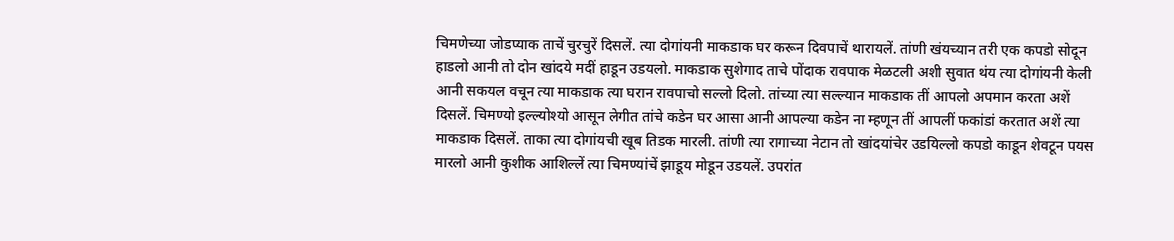चिमणेच्या जोडप्याक ताचें चुरचुरें दिसलें. त्या दोगांयनी माकडाक घर करून दिवपाचें थारायलें. तांणी खंयच्यान तरी एक कपडो सोदून हाडलो आनी तो दोन खांदये मदीं हाडून उडयलो. माकडाक सुशेगाद ताचे पोंदाक रावपाक मेळटली अशी सुवात थंय त्या दोगांयनी केली आनी सकयल वचून त्या माकडाक त्या घरान रावपाचो सल्लो दिलो. तांच्या त्या सल्ल्यान माकडाक तीं आपलो अपमान करता अशें दिसलें. चिमण्यो इल्ल्योश्यो आसून लेगीत तांचे कडेन घर आसा आनी आपल्या कडेन ना म्हणून तीं आपलीं फकांडां करतात अशें त्या माकडाक दिसलें. ताका त्या दोगांयची खूब तिडक मारली. तांणी त्या रागाच्या नेटान तो खांदयांचेर उडयिल्लो कपडो काडून शेवटून पयस मारलो आनी कुशीक आशिल्लें त्या चिमण्यांचें झाडूय मोडून उडयलें. उपरांत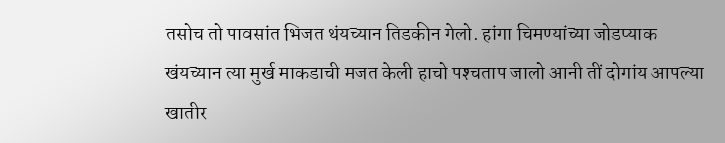तसोच तो पावसांत भिजत थंयच्यान तिडकीन गेलो. हांगा चिमण्यांच्या जोडप्याक खंयच्यान त्या मुर्ख माकडाची मजत केली हाचो पश्‍चताप जालो आनी तीं दोगांय आपल्या खातीर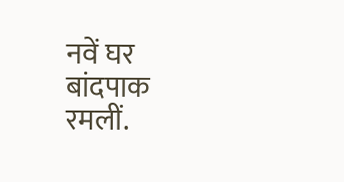नवें घर बांदपाक रमलीं.